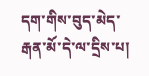དག་གིས་བུད་མེད་རྒན་མོ་དེ་ལ་དྲིས་པ།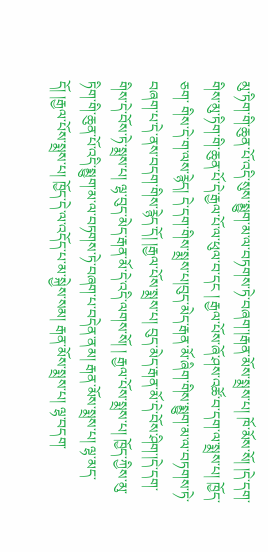མུ་ཏིག་གི་ཆུན་པོ་འདི་སུས་སྨྱུག་མ་ལ་བཏགས་ཏེ་བཞག་།རྒན་མོས་སྨྲས་པ། ཁོ་མོས་སོ། །དེ་དག་གིས་མུ་ཏིག་གི་ཆུན་པོ་དེ་རྒྱལ་པོ་ལ་ཕུལ་བ་དང ། རྒྱལ་པོས་ཞོ་ཤས་འཚོ་བ་དག་ལ་སྨྲས་པ། ཁྱོད་ཅག་ གིས་དེ་ག་ལས་རྙེད། དེ་དག་གིས་སྨྲས་པ།བུད་མེད་རྒན་མོ་ཞིག་གིས་སྨྱུག་མ་ལ་བཏགས་ཏེ་བཞག་པ་དེ་ནས་བདག་གིས་རྙེད་དོ། །རྒྱལ་པོས་སྨྲས་པ། བུད་མེད་རྒན་མོ་དེ་བོས་ཤིག་།དེ་དག་གིས་དེ་བོས་ཏེ་སྨྲས་པ། ལྷ་བུད་མེད་རྒན་མོ་དེ་འདི་ལགས་སོ། ། རྒྱལ་པོས་སྨྲས་པ། ཁྱོད་ཀྱིས་མུ་ཏིག་གི་ཆུན་པོ་འདི་སྨྱུག་མ་ལ་བཏགས་ཏེ་བཞག་པ་བདེན་ནམ། རྒན་མོས་སྨྲས་པ། ལྷ་མད་དོ། །རྒྱལ་པོས་སྨྲས་པ། ཁྱོད་དེ་ལ་འདོད་པ་མ་སྐྱེས་སམ། རྒན་མོས་སྨྲས་པ། ལྷ་བདག་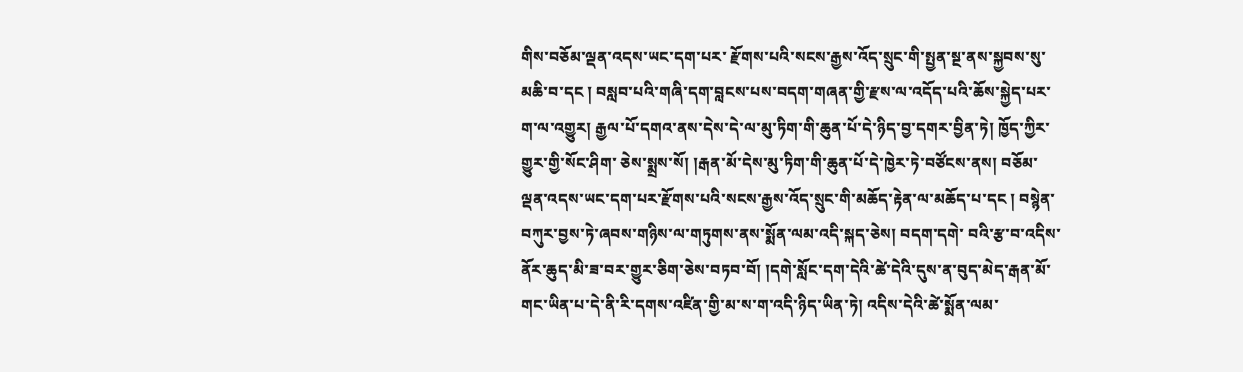གིས་བཅོམ་ལྡན་འདས་ཡང་དག་པར་ རྫོགས་པའི་སངས་རྒྱས་འོད་སྲུང་གི་སྤྱན་སྔ་ནས་སྐྱབས་སུ་མཆི་བ་དང ། བསླབ་པའི་གཞི་དག་བླངས་པས་བདག་གཞན་གྱི་རྫས་ལ་འདོད་པའི་ཆོས་སྐྱེད་པར་ག་ལ་འགྱུར། རྒྱལ་པོ་དགའ་ནས་དེས་དེ་ལ་མུ་ཏིག་གི་ཆུན་པོ་དེ་ཉིད་བྱ་དགར་བྱིན་ཏེ། ཁྱོད་ཀྱིར་གྱུར་གྱི་སོང་ཤིག་ ཅེས་སྨྲས་སོ། །རྒན་མོ་དེས་མུ་ཏིག་གི་ཆུན་པོ་དེ་ཁྱེར་ཏེ་བཙོངས་ནས། བཅོམ་ལྡན་འདས་ཡང་དག་པར་རྫོགས་པའི་སངས་རྒྱས་འོད་སྲུང་གི་མཆོད་རྟེན་ལ་མཆོད་པ་དང ། བསྙེན་བཀུར་བྱས་ཏེ་ཞབས་གཉིས་ལ་གཏུགས་ནས་སྨོན་ལམ་འདི་སྐད་ཅེས། བདག་དགེ་ བའི་རྩ་བ་འདིས་ནོར་ཆུད་མི་ཟ་བར་གྱུར་ཅིག་ཅེས་བཏབ་བོ། །དགེ་སློང་དག་དེའི་ཚེ་དེའི་དུས་ན་བུད་མེད་རྒན་མོ་གང་ཡིན་པ་དེ་ནི་རི་དགས་འཛིན་གྱི་མ་ས་ག་འདི་ཉིད་ཡིན་ཏེ། འདིས་དེའི་ཚེ་སྨོན་ལམ་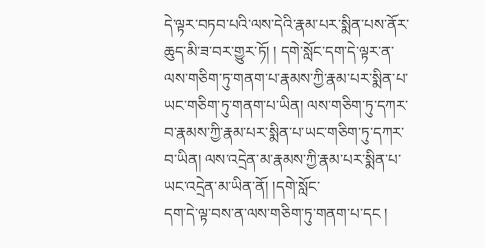དེ་ལྟར་བཏབ་པའི་ལས་དེའི་རྣམ་པར་སྨིན་པས་ནོར་ཆུད་མི་ཟ་བར་གྱུར་ཏོ། ། དགེ་སློང་དག་དེ་ལྟར་ན་ལས་གཅིག་ཏུ་གནག་པ་རྣམས་ཀྱི་རྣམ་པར་སྨིན་པ་ཡང་གཅིག་ཏུ་གནག་པ་ཡིན། ལས་གཅིག་ཏུ་དཀར་བ་རྣམས་ཀྱི་རྣམ་པར་སྨིན་པ་ཡང་གཅིག་ཏུ་དཀར་བ་ཡིན། ལས་འདྲེན་མ་རྣམས་ཀྱི་རྣམ་པར་སྨིན་པ་ཡང་འདྲེན་མ་ཡིན་ནོ། །དགེ་སློང་
དག་དེ་ལྟ་བས་ན་ལས་གཅིག་ཏུ་གནག་པ་དང །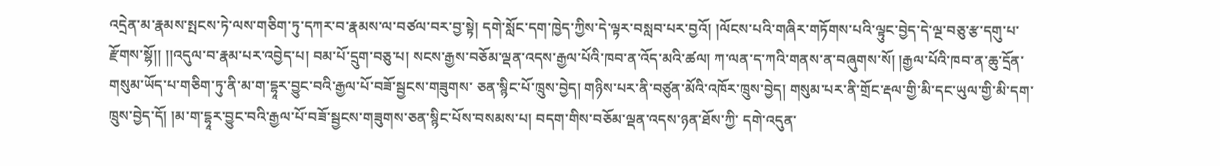འདྲེན་མ་རྣམས་སྤངས་ཏེ་ལས་གཅིག་ཏུ་དཀར་བ་རྣམས་ལ་བཙལ་བར་བྱ་སྟེ། དགེ་སློང་དག་ཁྱེད་ཀྱིས་དེ་ལྟར་བསླབ་པར་བྱའོ། །ལོངས་པའི་གཞིར་གཏོགས་པའི་ལྟུང་བྱེད་དེ་ལྔ་བཅུ་རྩ་དགུ་པ་རྫོགས་སྷོ།། །།འདུལ་བ་རྣམ་པར་འབྱེད་པ། བམ་པོ་དྲུག་བཅུ་པ། སངས་རྒྱས་བཅོམ་ལྡན་འདས་རྒྱལ་པོའི་ཁབ་ན་འོད་མའི་ཚལ། ཀ་ལན་ད་ཀའི་གནས་ན་བཞུགས་སོ། །རྒྱལ་པོའི་ཁབ་ན་ཆུ་དྲོན་གསུམ་ཡོད་པ་གཅིག་ཏུ་ནི་མ་ག་དྷཱར་བྱུང་བའི་རྒྱལ་པོ་བཟོ་སྦྱངས་གཟུགས་ ཅན་སྙིང་པོ་ཁྲུས་བྱེད། གཉིས་པར་ནི་བཙུན་མོའི་འཁོར་ཁྲུས་བྱེད། གསུམ་པར་ནི་གྲོང་རྡལ་གྱི་མི་དང་ཡུལ་གྱི་མི་དག་ཁྲུས་བྱེད་དོ། །མ་ག་དྷཱར་བྱུང་བའི་རྒྱལ་པོ་བཟོ་སྦྱངས་གཟུགས་ཅན་སྙིང་པོས་བསམས་པ། བདག་གིས་བཅོམ་ལྡན་འདས་ཉན་ཐོས་ཀྱི་ དགེ་འདུན་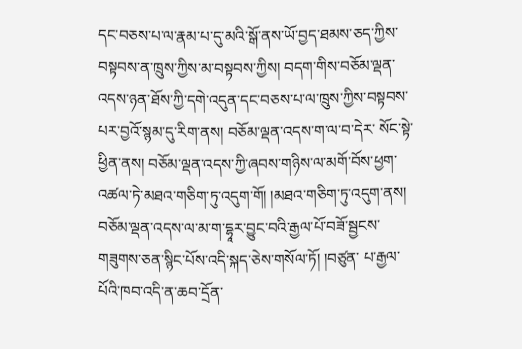དང་བཅས་པ་ལ་རྣམ་པ་དུ་མའི་སྒོ་ནས་ཡོ་བྱད་ཐམས་ཅད་ཀྱིས་བསྟབས་ན་ཁྲུས་ཀྱིས་མ་བསྟབས་ཀྱིས། བདག་གིས་བཅོམ་ལྡན་འདས་ཉན་ཐོས་ཀྱི་དགེ་འདུན་དང་བཅས་པ་ལ་ཁྲུས་ཀྱིས་བསྟབས་པར་བྱའོ་སྙམ་དུ་རིག་ནས། བཅོམ་ལྡན་འདས་ག་ལ་བ་དེར་ སོང་སྟེ་ཕྱིན་ནས། བཅོམ་ལྡན་འདས་ཀྱི་ཞབས་གཉིས་ལ་མགོ་བོས་ཕྱག་འཚལ་ཏེ་མཐའ་གཅིག་ཏུ་འདུག་གོ། །མཐའ་གཅིག་ཏུ་འདུག་ནས། བཅོམ་ལྡན་འདས་ལ་མ་ག་དྷཱར་བྱུང་བའི་རྒྱལ་པོ་བཟོ་སྦྱངས་གཟུགས་ཅན་སྙིང་པོས་འདི་སྐད་ཅེས་གསོལ་ཏོ། །བཙུན་ པ་རྒྱལ་པོའི་ཁབ་འདི་ན་ཆབ་དྲོན་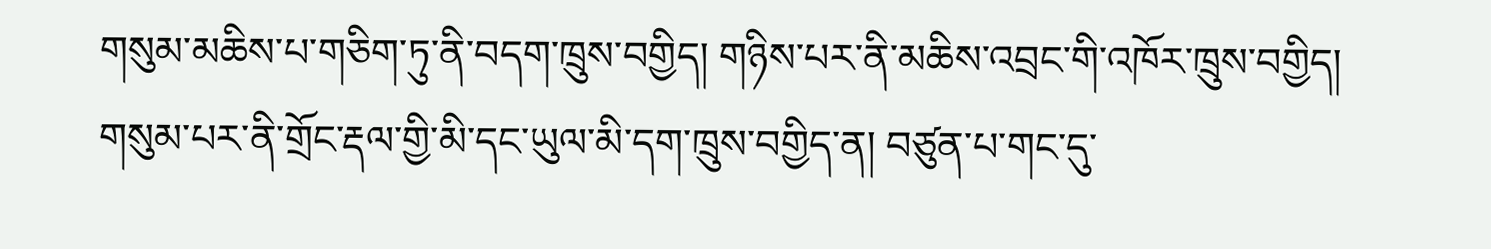གསུམ་མཆིས་པ་གཅིག་ཏུ་ནི་བདག་ཁྲུས་བགྱིད། གཉིས་པར་ནི་མཆིས་འབྲང་གི་འཁོར་ཁྲུས་བགྱིད། གསུམ་པར་ནི་གྲོང་རྡལ་གྱི་མི་དང་ཡུལ་མི་དག་ཁྲུས་བགྱིད་ན། བཙུན་པ་གང་དུ་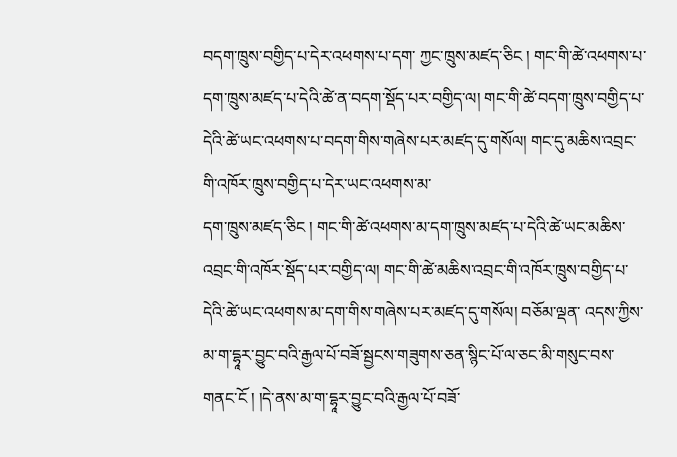བདག་ཁྲུས་བགྱིད་པ་དེར་འཕགས་པ་དག་ ཀྱང་ཁྲུས་མཛད་ཅིང ། གང་གི་ཚེ་འཕགས་པ་དག་ཁྲུས་མཛད་པ་དེའི་ཚེ་ན་བདག་སྡོད་པར་བགྱིད་ལ། གང་གི་ཚེ་བདག་ཁྲུས་བགྱིད་པ་དེའི་ཚེ་ཡང་འཕགས་པ་བདག་གིས་གཞེས་པར་མཛད་དུ་གསོལ། གང་དུ་མཆིས་འབྲང་གི་འཁོར་ཁྲུས་བགྱིད་པ་དེར་ཡང་འཕགས་མ་
དག་ཁྲུས་མཛད་ཅིང ། གང་གི་ཚེ་འཕགས་མ་དག་ཁྲུས་མཛད་པ་དེའི་ཚེ་ཡང་མཆིས་འབྲང་གི་འཁོར་སྡོད་པར་བགྱིད་ལ། གང་གི་ཚེ་མཆིས་འབྲང་གི་འཁོར་ཁྲུས་བགྱིད་པ་དེའི་ཚེ་ཡང་འཕགས་མ་དག་གིས་གཞེས་པར་མཛད་དུ་གསོལ། བཅོམ་ལྡན་ འདས་ཀྱིས་མ་ག་དྷཱར་བྱུང་བའི་རྒྱལ་པོ་བཟོ་སྦྱངས་གཟུགས་ཅན་སྙིང་པོ་ལ་ཅང་མི་གསུང་བས་གནང་ངོ ། །དེ་ནས་མ་ག་དྷཱར་བྱུང་བའི་རྒྱལ་པོ་བཟོ་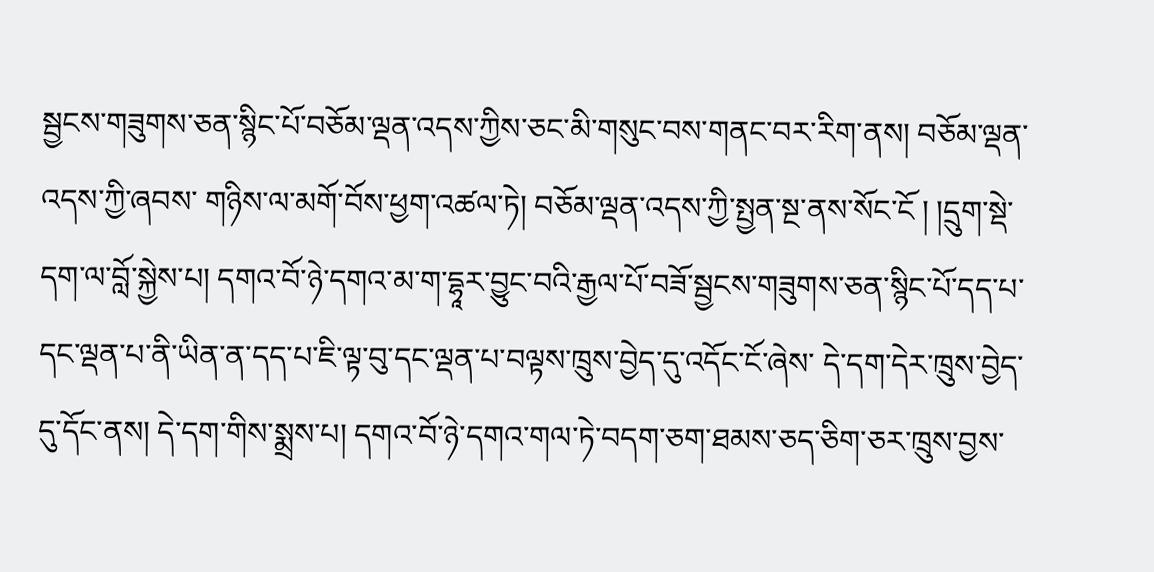སྦྱངས་གཟུགས་ཅན་སྙིང་པོ་བཅོམ་ལྡན་འདས་ཀྱིས་ཅང་མི་གསུང་བས་གནང་བར་རིག་ནས། བཅོམ་ལྡན་འདས་ཀྱི་ཞབས་ གཉིས་ལ་མགོ་བོས་ཕྱག་འཚལ་ཏེ། བཅོམ་ལྡན་འདས་ཀྱི་སྤྱན་སྔ་ནས་སོང་ངོ ། །དྲུག་སྡེ་དག་ལ་བློ་སྐྱེས་པ། དགའ་བོ་ཉེ་དགའ་མ་ག་དྷཱར་བྱུང་བའི་རྒྱལ་པོ་བཟོ་སྦྱངས་གཟུགས་ཅན་སྙིང་པོ་དད་པ་དང་ལྡན་པ་ནི་ཡིན་ན་དད་པ་ཇི་ལྟ་བུ་དང་ལྡན་པ་བལྟས་ཁྲུས་བྱེད་དུ་འདོང་ངོ་ཞེས་ དེ་དག་དེར་ཁྲུས་བྱེད་དུ་དོང་ནས། དེ་དག་གིས་སྨྲས་པ། དགའ་བོ་ཉེ་དགའ་གལ་ཏེ་བདག་ཅག་ཐམས་ཅད་ཅིག་ཅར་ཁྲུས་བྱས་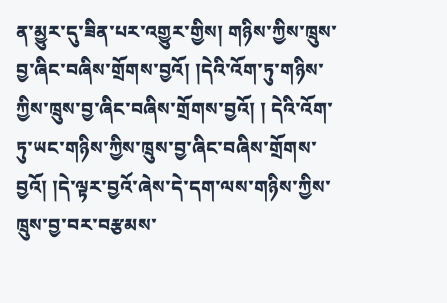ན་མྱུར་དུ་ཟིན་པར་འགྱུར་གྱིས། གཉིས་ཀྱིས་ཁྲུས་བྱ་ཞིང་བཞིས་གྲོགས་བྱའོ། །དེའི་འོག་ཏུ་གཉིས་ཀྱིས་ཁྲུས་བྱ་ཞིང་བཞིས་གྲོགས་བྱའོ། ། དེའི་འོག་ཏུ་ཡང་གཉིས་ཀྱིས་ཁྲུས་བྱ་ཞིང་བཞིས་གྲོགས་བྱའོ། །དེ་ལྟར་བྱའོ་ཞེས་དེ་དག་ལས་གཉིས་ཀྱིས་ཁྲུས་བྱ་བར་བརྩམས་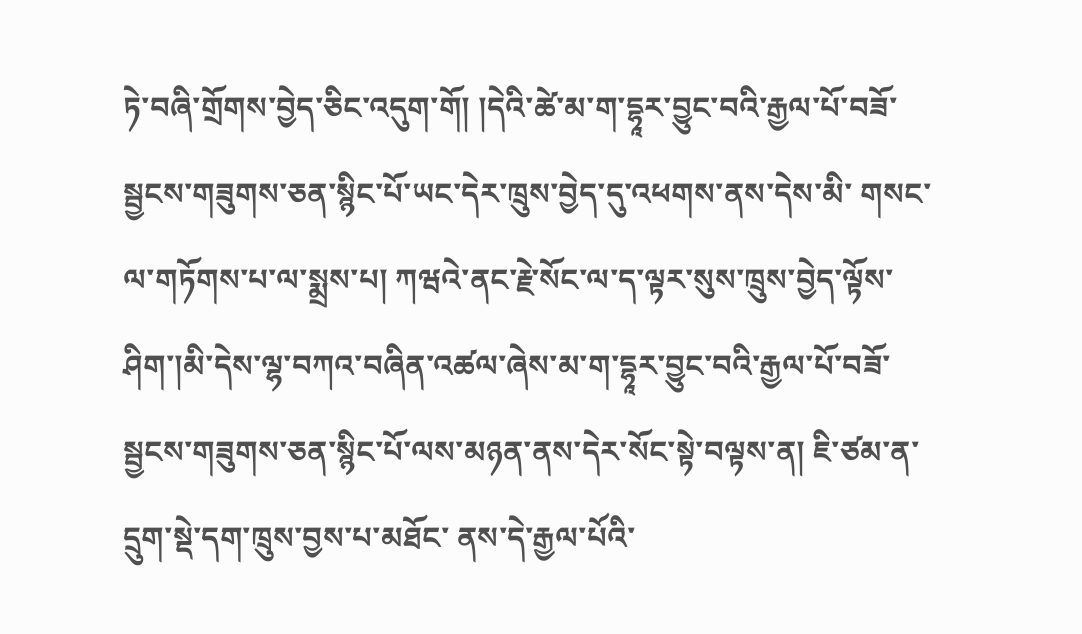ཏེ་བཞི་གྲོགས་བྱེད་ཅིང་འདུག་གོ། །དེའི་ཚེ་མ་ག་དྷཱར་བྱུང་བའི་རྒྱལ་པོ་བཟོ་སྦྱངས་གཟུགས་ཅན་སྙིང་པོ་ཡང་དེར་ཁྲུས་བྱེད་དུ་འཕགས་ནས་དེས་མི་ གསང་ལ་གཏོགས་པ་ལ་སྨྲས་པ། ཀཝའེ་ནང་རྗེ་སོང་ལ་ད་ལྟར་སུས་ཁྲུས་བྱེད་ལྟོས་ཤིག་།མི་དེས་ལྷ་བཀའ་བཞིན་འཚལ་ཞེས་མ་ག་དྷཱར་བྱུང་བའི་རྒྱལ་པོ་བཟོ་སྦྱངས་གཟུགས་ཅན་སྙིང་པོ་ལས་མཉན་ནས་དེར་སོང་སྟེ་བལྟས་ན། ཇི་ཙམ་ན་དྲུག་སྡེ་དག་ཁྲུས་བྱས་པ་མཐོང་ ནས་དེ་རྒྱལ་པོའི་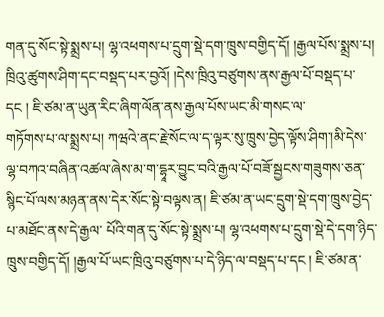གན་དུ་སོང་སྟེ་སྨྲས་པ། ལྷ་འཕགས་པ་དྲུག་སྡེ་དག་ཁྲུས་བགྱིད་དོ། །རྒྱལ་པོས་སྨྲས་པ། ཁྲིའུ་ཚུགས་ཤིག་དང་བསྡད་པར་བྱའོ། །དེས་ཁྲིའུ་བཙུགས་ནས་རྒྱལ་པོ་བསྡད་པ་དང ། ཇི་ཙམ་ན་ཡུན་རིང་ཞིག་ལོན་ནས་རྒྱལ་པོས་ཡང་མི་གསང་ལ་
གཏོགས་པ་ལ་སྨྲས་པ། ཀཝའེ་ནང་རྗེ་སོང་ལ་ད་ལྟར་སུ་ཁྲུས་བྱེད་ལྟོས་ཤིག་།མི་དེས་ལྷ་བཀའ་བཞིན་འཚལ་ཞེས་མ་ག་དྷཱར་བྱུང་བའི་རྒྱལ་པོ་བཟོ་སྦྱངས་གཟུགས་ཅན་སྙིང་པོ་ལས་མཉན་ནས་དེར་སོང་སྟེ་བལྟས་ན། ཇི་ཙམ་ན་ཡང་དྲུག་སྡེ་དག་ཁྲུས་བྱེད་པ་མཐོང་ནས་དེ་རྒྱལ་ པོའི་གན་དུ་སོང་སྟེ་སྨྲས་པ། ལྷ་འཕགས་པ་དྲུག་སྡེ་དེ་དག་ཉིད་ཁྲུས་བགྱིད་དོ། །རྒྱལ་པོ་ཡང་ཁྲིའུ་བཙུགས་པ་དེ་ཉིད་ལ་བསྡད་པ་དང ། ཇི་ཙམ་ན་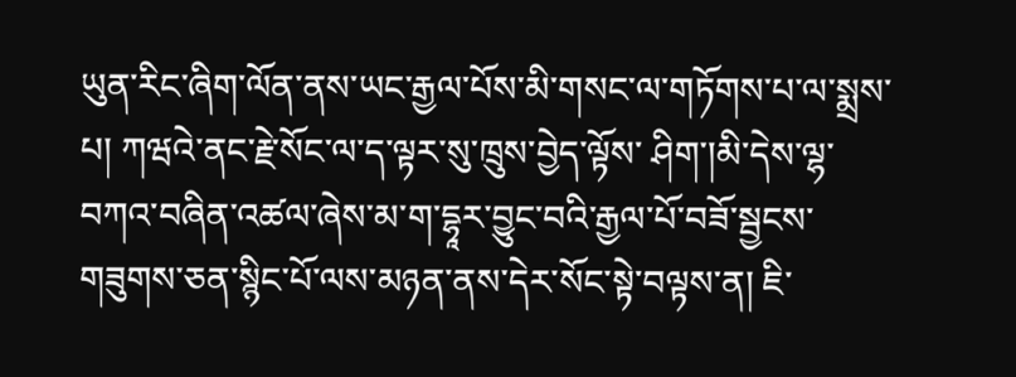ཡུན་རིང་ཞིག་ལོན་ནས་ཡང་རྒྱལ་པོས་མི་གསང་ལ་གཏོགས་པ་ལ་སྨྲས་པ། ཀཝའེ་ནང་རྗེ་སོང་ལ་ད་ལྟར་སུ་ཁྲུས་བྱེད་ལྟོས་ ཤིག་།མི་དེས་ལྷ་བཀའ་བཞིན་འཚལ་ཞེས་མ་ག་དྷཱར་བྱུང་བའི་རྒྱལ་པོ་བཟོ་སྦྱངས་གཟུགས་ཅན་སྙིང་པོ་ལས་མཉན་ནས་དེར་སོང་སྟེ་བལྟས་ན། ཇི་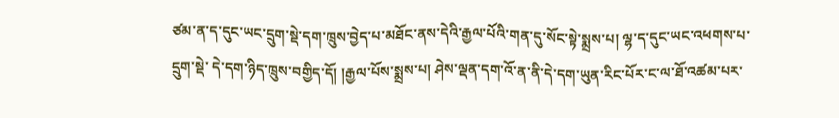ཙམ་ན་ད་དུང་ཡང་དྲུག་སྡེ་དག་ཁྲུས་བྱེད་པ་མཐོང་ནས་དེའི་རྒྱལ་པོའི་གན་དུ་སོང་སྟེ་སྨྲས་པ། ལྷ་ད་དུང་ཡང་འཕགས་པ་དྲུག་སྡེ་ དེ་དག་ཉིད་ཁྲུས་བགྱིད་དོ། །རྒྱལ་པོས་སྨྲས་པ། ཤེས་ལྡན་དག་འོ་ན་ནི་དེ་དག་ཡུན་རིང་པོར་ང་ལ་ཐོ་འཚམ་པར་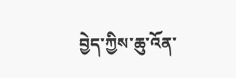བྱེད་ཀྱིས་ཆུ་འོན་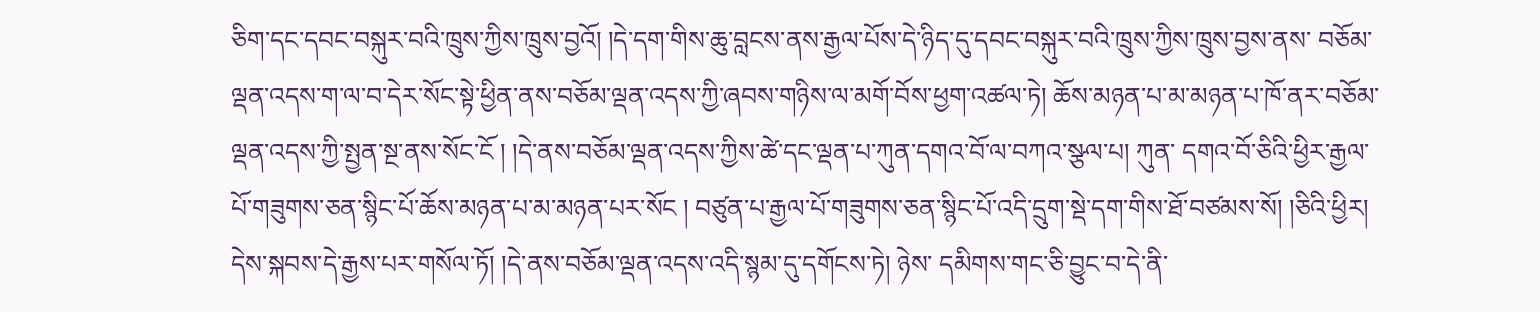ཅིག་དང་དབང་བསྐུར་བའི་ཁྲུས་ཀྱིས་ཁྲུས་བྱའོ། །དེ་དག་གིས་ཆུ་བླངས་ནས་རྒྱལ་པོས་དེ་ཉིད་དུ་དབང་བསྐུར་བའི་ཁྲུས་ཀྱིས་ཁྲུས་བྱས་ནས་ བཅོམ་ལྡན་འདས་ག་ལ་བ་དེར་སོང་སྟེ་ཕྱིན་ནས་བཅོམ་ལྡན་འདས་ཀྱི་ཞབས་གཉིས་ལ་མགོ་བོས་ཕྱག་འཚལ་ཏེ། ཆོས་མཉན་པ་མ་མཉན་པ་ཁོ་ནར་བཅོམ་ལྡན་འདས་ཀྱི་སྤྱན་སྔ་ནས་སོང་ངོ ། །དེ་ནས་བཅོམ་ལྡན་འདས་ཀྱིས་ཚེ་དང་ལྡན་པ་ཀུན་དགའ་བོ་ལ་བཀའ་སྩལ་པ། ཀུན་ དགའ་བོ་ཅིའི་ཕྱིར་རྒྱལ་པོ་གཟུགས་ཅན་སྙིང་པོ་ཆོས་མཉན་པ་མ་མཉན་པར་སོང ། བཙུན་པ་རྒྱལ་པོ་གཟུགས་ཅན་སྙིང་པོ་འདི་དྲུག་སྡེ་དག་གིས་ཐོ་བཙམས་སོ། །ཅིའི་ཕྱིར། དེས་སྐབས་དེ་རྒྱས་པར་གསོལ་ཏོ། །དེ་ནས་བཅོམ་ལྡན་འདས་འདི་སྙམ་དུ་དགོངས་ཏེ། ཉེས་ དམིགས་གང་ཅི་བྱུང་བ་དེ་ནི་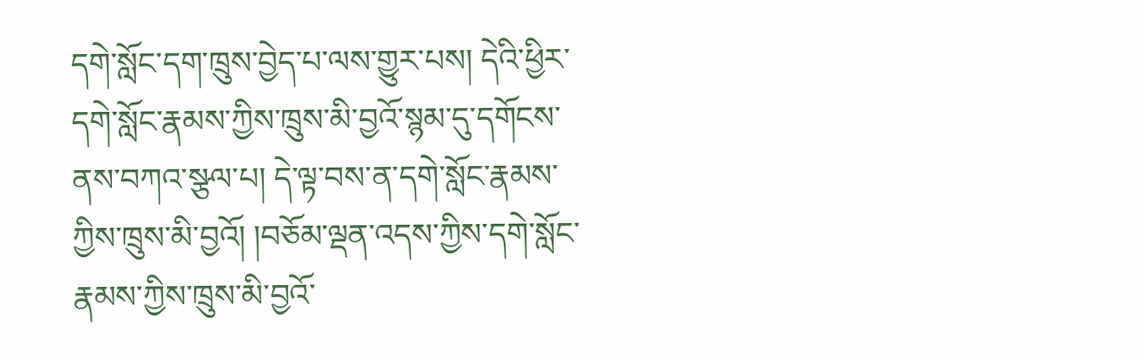དགེ་སློང་དག་ཁྲུས་བྱེད་པ་ལས་གྱུར་པས། དེའི་ཕྱིར་དགེ་སློང་རྣམས་ཀྱིས་ཁྲུས་མི་བྱའོ་སྙམ་དུ་དགོངས་ནས་བཀའ་སྩལ་པ། དེ་ལྟ་བས་ན་དགེ་སློང་རྣམས་ཀྱིས་ཁྲུས་མི་བྱའོ། །བཅོམ་ལྡན་འདས་ཀྱིས་དགེ་སློང་རྣམས་ཀྱིས་ཁྲུས་མི་བྱའོ་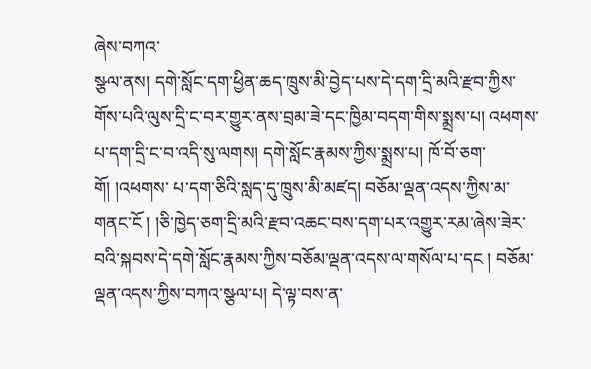ཞེས་བཀའ་
སྩལ་ནས། དགེ་སློང་དག་ཕྱིན་ཆད་ཁྲུས་མི་བྱེད་པས་དེ་དག་དྲི་མའི་རྫབ་ཀྱིས་གོས་པའི་ལུས་དྲི་ང་བར་གྱུར་ནས་བྲམ་ཟེ་དང་ཁྱིམ་བདག་གིས་སྨྲས་པ། འཕགས་པ་དག་དྲི་ང་བ་འདི་སུ་ལགས། དགེ་སློང་རྣམས་ཀྱིས་སྨྲས་པ། ཁོ་བོ་ཅག་གོ། །འཕགས་ པ་དག་ཅིའི་སླད་དུ་ཁྲུས་མི་མཛད། བཅོམ་ལྡན་འདས་ཀྱིས་མ་གནང་ངོ ། །ཅི་ཁྱེད་ཅག་དྲི་མའི་རྫབ་འཆང་བས་དག་པར་འགྱུར་རམ་ཞེས་ཟེར་བའི་སྐབས་དེ་དགེ་སློང་རྣམས་ཀྱིས་བཅོམ་ལྡན་འདས་ལ་གསོལ་པ་དང ། བཅོམ་ལྡན་འདས་ཀྱིས་བཀའ་སྩལ་པ། དེ་ལྟ་བས་ན་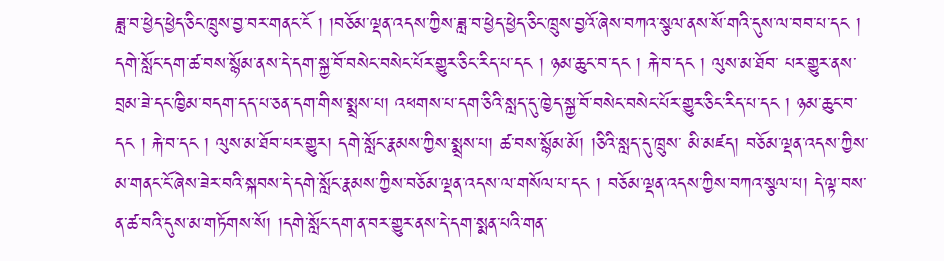ཟླ་བ་ཕྱེད་ཕྱེད་ཅིང་ཁྲུས་བྱ་བར་གནང་ངོ ། །བཅོམ་ལྡན་འདས་ཀྱིས་ཟླ་བ་ཕྱེད་ཕྱེད་ཅིང་ཁྲུས་བྱའོ་ཞེས་བཀའ་སྩལ་ནས་སོ་གའི་དུས་ལ་བབ་པ་དང ། དགེ་སློང་དག་ཚ་བས་སྙོམ་ནས་དེ་དག་སྐྱ་བོ་བསེང་བསེང་པོར་གྱུར་ཅིང་རིད་པ་དང ། ཉམ་ཆུང་བ་དང ། རྐེ་བ་དང ། ལུས་མ་ཐོབ་ པར་གྱུར་ནས་བྲམ་ཟེ་དང་ཁྱིམ་བདག་དད་པ་ཅན་དག་གིས་སྨྲས་པ། འཕགས་པ་དག་ཅིའི་སླད་དུ་ཁྱེད་སྐྱ་བོ་བསེང་བསེང་པོར་གྱུར་ཅིང་རིད་པ་དང ། ཉམ་ཆུང་བ་དང ། རྐེ་བ་དང ། ལུས་མ་ཐོབ་པར་གྱུར། དགེ་སློང་རྣམས་ཀྱིས་སྨྲས་པ། ཚ་བས་སྙོམ་མོ། །ཅིའི་སླད་དུ་ཁྲུས་ མི་མཛད། བཅོམ་ལྡན་འདས་ཀྱིས་མ་གནང་ངོ་ཞེས་ཟེར་བའི་སྐབས་དེ་དགེ་སློང་རྣམས་ཀྱིས་བཅོམ་ལྡན་འདས་ལ་གསོལ་པ་དང ། བཅོམ་ལྡན་འདས་ཀྱིས་བཀའ་སྩལ་པ། དེ་ལྟ་བས་ན་ཚ་བའི་དུས་མ་གཏོགས་སོ། །དགེ་སློང་དག་ན་བར་གྱུར་ནས་དེ་དག་སྨན་པའི་གན་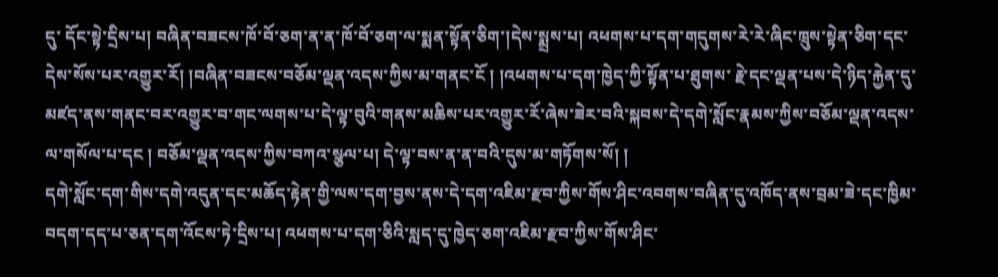དུ་ དོང་སྟེ་དྲིས་པ། བཞིན་བཟངས་ཁོ་བོ་ཅག་ན་ན་ཁོ་བོ་ཅག་ལ་སྨན་སྟོན་ཅིག་།དེས་སྨྲས་པ། འཕགས་པ་དག་གདུགས་རེ་རེ་ཞིང་ཁྲུས་སྟེན་ཅིག་དང་དེས་སོས་པར་འགྱུར་རོ། །བཞིན་བཟངས་བཅོམ་ལྡན་འདས་ཀྱིས་མ་གནང་ངོ ། །འཕགས་པ་དག་ཁྱེད་ཀྱི་སྟོན་པ་ཐུགས་ རྗེ་དང་ལྡན་པས་དེ་ཉིད་རྐྱེན་དུ་མཛད་ནས་གནང་བར་འགྱུར་བ་གང་ལགས་པ་དེ་ལྟ་བུའི་གནས་མཆིས་པར་འགྱུར་རོ་ཞེས་ཟེར་བའི་སྐབས་དེ་དགེ་སློང་རྣམས་ཀྱིས་བཅོམ་ལྡན་འདས་ལ་གསོལ་པ་དང ། བཅོམ་ལྡན་འདས་ཀྱིས་བཀའ་སྩལ་པ། དེ་ལྟ་བས་ན་ན་བའི་དུས་མ་གཏོགས་སོ། །
དགེ་སློང་དག་གིས་དགེ་འདུན་དང་མཆོད་རྟེན་གྱི་ལས་དག་བྱས་ནས་དེ་དག་འཇིམ་རྫབ་ཀྱིས་གོས་ཤིང་འབགས་བཞིན་དུ་འཁོད་ནས་བྲམ་ཟེ་དང་ཁྱིམ་བདག་དད་པ་ཅན་དག་འོངས་ཏེ་དྲིས་པ། འཕགས་པ་དག་ཅིའི་སླད་དུ་ཁྱེད་ཅག་འཇིམ་རྫབ་ཀྱིས་གོས་ཤིང་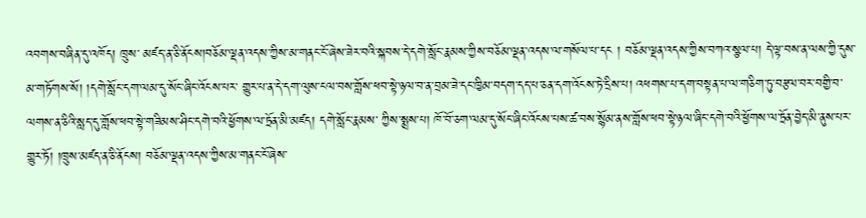འབགས་བཞིན་དུ་འཁོད། ཁྲུས་ མཛད་ན་ཅི་ནོངས།བཅོམ་ལྡན་འདས་ཀྱིས་མ་གནང་ངོ་ཞེས་ཟེར་བའི་སྐབས་དེ་དགེ་སློང་རྣམས་ཀྱིས་བཅོམ་ལྡན་འདས་ལ་གསོལ་པ་དང ། བཅོམ་ལྡན་འདས་ཀྱིས་བཀའ་སྩལ་པ། དེ་ལྟ་བས་ན་ལས་ཀྱི་དུས་མ་གཏོགས་སོ། །དགེ་སློང་དག་ལམ་དུ་སོང་ཞིང་འོངས་པར་ གྱུར་པ་ན་དེ་དག་ལུས་ངལ་བས་གློས་ཕབ་སྟེ་ཉལ་བ་ན་བྲམ་ཟེ་དང་ཁྱིམ་བདག་དད་པ་ཅན་དག་འོངས་ཏེ་དྲིས་པ། འཕགས་པ་དག་བསྟན་པ་ལ་གཅིག་ཏུ་བརྩལ་བར་བགྱི་བ་ལགས་ན་ཅིའི་སླད་དུ་གློས་ཕབ་སྟེ་གཟིམས་ཤིང་དགེ་བའི་ཕྱོགས་ལ་ཏྲོན་མི་མཛད། དགེ་སློང་རྣམས་ ཀྱིས་སྨྲས་པ། ཁོ་བོ་ཅག་ལམ་དུ་སོང་ཞིང་འོངས་པས་ཚ་བས་སྙོམ་ནས་གློས་ཕབ་སྟེ་ཉལ་ཞིང་དགེ་བའི་ཕྱོགས་ལ་ཏྲོན་བྱེད་མི་ནུས་པར་གྱུར་ཏོ། །ཁྲུས་མཛད་ན་ཅི་ནོངས། བཅོམ་ལྡན་འདས་ཀྱིས་མ་གནང་ངོ་ཞེས་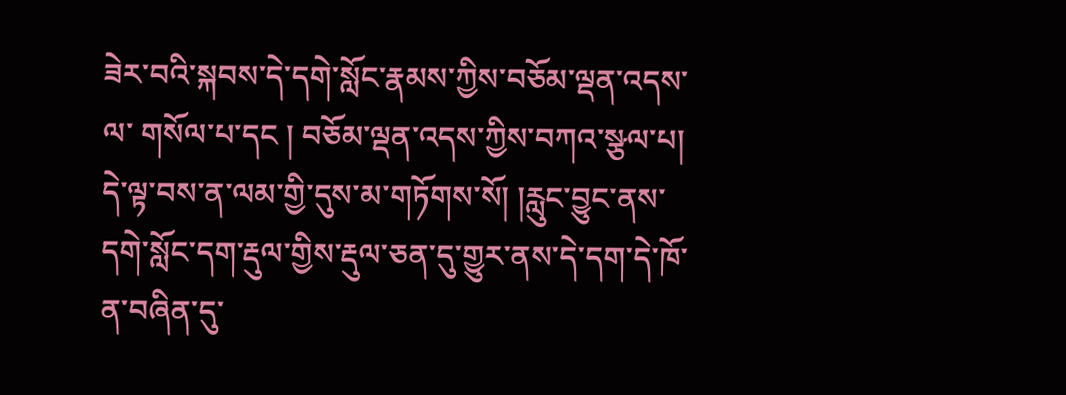ཟེར་བའི་སྐབས་དེ་དགེ་སློང་རྣམས་ཀྱིས་བཅོམ་ལྡན་འདས་ལ་ གསོལ་པ་དང ། བཅོམ་ལྡན་འདས་ཀྱིས་བཀའ་སྩལ་པ། དེ་ལྟ་བས་ན་ལམ་གྱི་དུས་མ་གཏོགས་སོ། །རླུང་བྱུང་ནས་དགེ་སློང་དག་རྡུལ་གྱིས་རྡུལ་ཅན་དུ་གྱུར་ནས་དེ་དག་དེ་ཁོ་ན་བཞིན་དུ་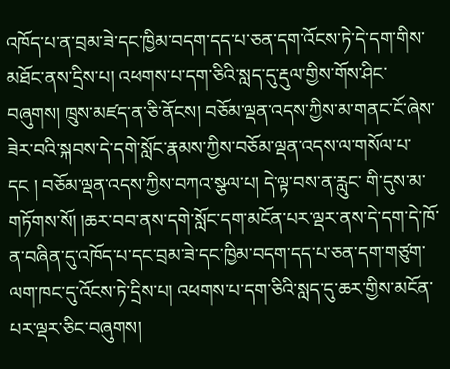འཁོད་པ་ན་བྲམ་ཟེ་དང་ཁྱིམ་བདག་དད་པ་ཅན་དག་འོངས་ཏེ་དེ་དག་གིས་མཐོང་ནས་དྲིས་པ། འཕགས་པ་དག་ཅིའི་སླད་དུ་རྡུལ་གྱིས་གོས་ཤིང་བཞུགས། ཁྲུས་མཛད་ན་ཅི་ནོངས། བཅོམ་ལྡན་འདས་ཀྱིས་མ་གནང་ངོ་ཞེས་ཟེར་བའི་སྐབས་དེ་དགེ་སློང་རྣམས་ཀྱིས་བཅོམ་ལྡན་འདས་ལ་གསོལ་པ་དང ། བཅོམ་ལྡན་འདས་ཀྱིས་བཀའ་སྩལ་པ། དེ་ལྟ་བས་ན་རླུང་ གི་དུས་མ་གཏོགས་སོ། །ཆར་བབ་ནས་དགེ་སློང་དག་མངོན་པར་ལྡར་ནས་དེ་དག་དེ་ཁོ་ན་བཞིན་དུ་འཁོད་པ་དང་བྲམ་ཟེ་དང་ཁྱིམ་བདག་དད་པ་ཅན་དག་གཙུག་ལག་ཁང་དུ་འོངས་ཏེ་དྲིས་པ། འཕགས་པ་དག་ཅིའི་སླད་དུ་ཆར་གྱིས་མངོན་པར་ལྡར་ཅིང་བཞུགས།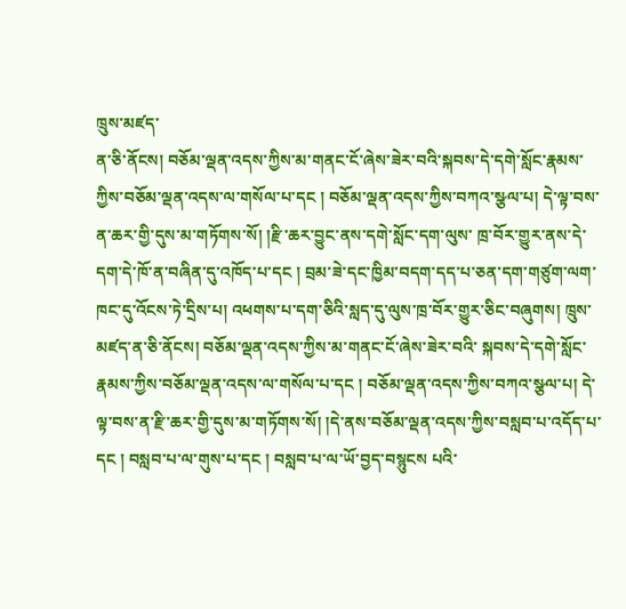ཁྲུས་མཛད་
ན་ཅི་ནོངས། བཅོམ་ལྡན་འདས་ཀྱིས་མ་གནང་ངོ་ཞེས་ཟེར་བའི་སྐབས་དེ་དགེ་སློང་རྣམས་ཀྱིས་བཅོམ་ལྡན་འདས་ལ་གསོལ་པ་དང ། བཅོམ་ལྡན་འདས་ཀྱིས་བཀའ་སྩལ་པ། དེ་ལྟ་བས་ན་ཆར་གྱི་དུས་མ་གཏོགས་སོ། །རྫི་ཆར་བྱུང་ནས་དགེ་སློང་དག་ལུས་ ཁྲ་བོར་གྱུར་ནས་དེ་དག་དེ་ཁོ་ན་བཞིན་དུ་འཁོད་པ་དང ། བྲམ་ཟེ་དང་ཁྱིམ་བདག་དད་པ་ཅན་དག་གཙུག་ལག་ཁང་དུ་འོངས་ཏེ་དྲིས་པ། འཕགས་པ་དག་ཅིའི་སླད་དུ་ལུས་ཁྲ་བོར་གྱུར་ཅིང་བཞུགས། ཁྲུས་མཛད་ན་ཅི་ནོངས། བཅོམ་ལྡན་འདས་ཀྱིས་མ་གནང་ངོ་ཞེས་ཟེར་བའི་ སྐབས་དེ་དགེ་སློང་རྣམས་ཀྱིས་བཅོམ་ལྡན་འདས་ལ་གསོལ་པ་དང ། བཅོམ་ལྡན་འདས་ཀྱིས་བཀའ་སྩལ་པ། དེ་ལྟ་བས་ན་རྫི་ཆར་གྱི་དུས་མ་གཏོགས་སོ། །དེ་ནས་བཅོམ་ལྡན་འདས་ཀྱིས་བསླབ་པ་འདོད་པ་དང ། བསླབ་པ་ལ་གུས་པ་དང ། བསླབ་པ་ལ་ཡོ་བྱད་བསྙུངས པའི་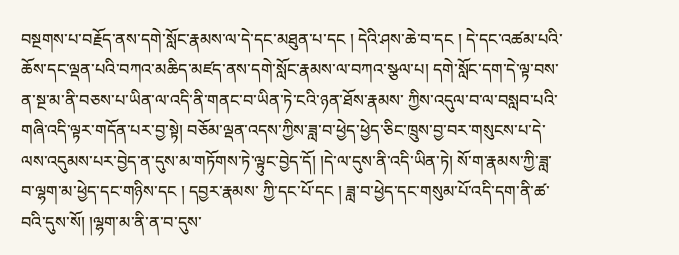བསྔགས་པ་བརྗོད་ནས་དགེ་སློང་རྣམས་ལ་དེ་དང་མཐུན་པ་དང ། དེའི་ཤས་ཆེ་བ་དང ། དེ་དང་འཚམ་པའི་ཆོས་དང་ལྡན་པའི་བཀའ་མཆིད་མཛད་ནས་དགེ་སློང་རྣམས་ལ་བཀའ་སྩལ་པ། དགེ་སློང་དག་དེ་ལྟ་བས་ན་སྔ་མ་ནི་བཅས་པ་ཡིན་ལ་འདི་ནི་གནང་བ་ཡིན་ཏེ་ངའི་ཉན་ཐོས་རྣམས་ ཀྱིས་འདུལ་བ་ལ་བསླབ་པའི་གཞི་འདི་ལྟར་གདོན་པར་བྱ་སྟེ། བཅོམ་ལྡན་འདས་ཀྱིས་ཟླ་བ་ཕྱེད་ཕྱེད་ཅིང་ཁྲུས་བྱ་བར་གསུངས་པ་དེ་ལས་འདུམས་པར་བྱེད་ན་དུས་མ་གཏོགས་ཏེ་ལྟུང་བྱེད་དོ། །དེ་ལ་དུས་ནི་འདི་ཡིན་ཏེ། སོ་ག་རྣམས་ཀྱི་ཟླ་བ་ལྷག་མ་ཕྱེད་དང་གཉིས་དང ། དབྱར་རྣམས་ ཀྱི་དང་པོ་དང ། ཟླ་བ་ཕྱེད་དང་གསུམ་པོ་འདི་དག་ནི་ཚ་བའི་དུས་སོ། །ལྷག་མ་ནི་ན་བ་དུས་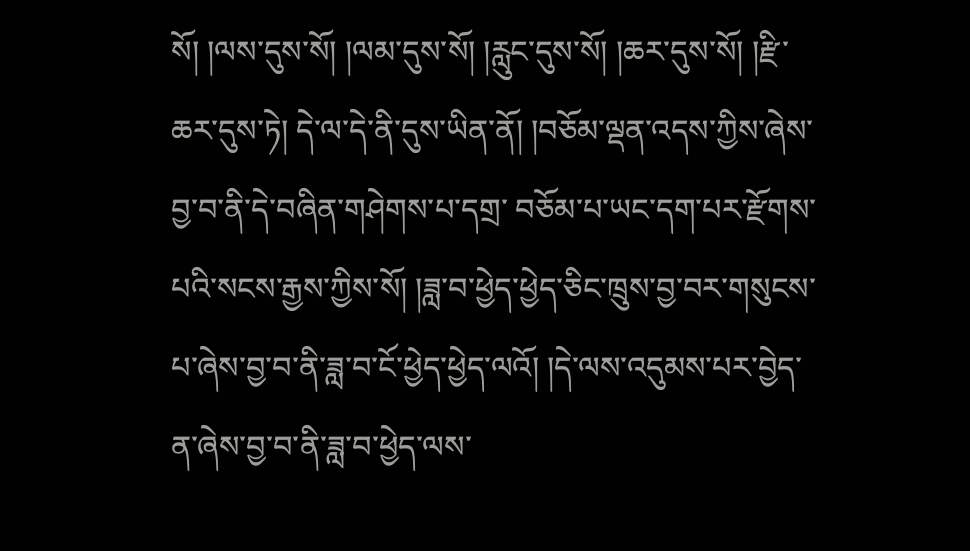སོ། །ལས་དུས་སོ། །ལམ་དུས་སོ། །རླུང་དུས་སོ། །ཆར་དུས་སོ། །རྫི་ཆར་དུས་ཏེ། དེ་ལ་དེ་ནི་དུས་ཡིན་ནོ། །བཅོམ་ལྡན་འདས་ཀྱིས་ཞེས་བྱ་བ་ནི་དེ་བཞིན་གཤེགས་པ་དགྲ་ བཅོམ་པ་ཡང་དག་པར་རྫོགས་པའི་སངས་རྒྱས་ཀྱིས་སོ། །ཟླ་བ་ཕྱེད་ཕྱེད་ཅིང་ཁྲུས་བྱ་བར་གསུངས་པ་ཞེས་བྱ་བ་ནི་ཟླ་བ་ངོ་ཕྱེད་ཕྱེད་ལའོ། །དེ་ལས་འདུམས་པར་བྱེད་ན་ཞེས་བྱ་བ་ནི་ཟླ་བ་ཕྱེད་ལས་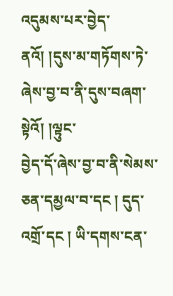འདུམས་པར་བྱེད་ནའོ། །དུས་མ་གཏོགས་ཏེ་ཞེས་བྱ་བ་ནི་དུས་བཞག་སྟེའོ། །ལྟུང་
བྱེད་དོ་ཞེས་བྱ་བ་ནི་སེམས་ཅན་དམྱལ་བ་དང ། དུད་འགྲོ་དང ། ཡི་དགས་ངན་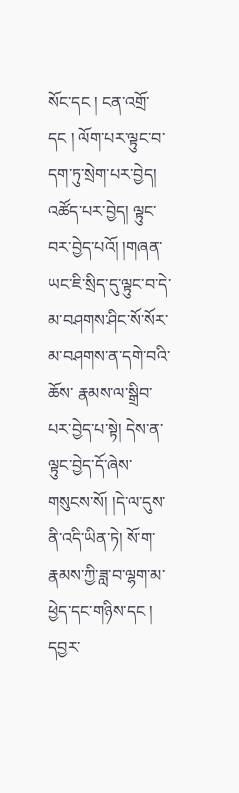སོང་དང ། ངན་འགྲོ་དང ། ལོག་པར་ལྟུང་བ་དག་ཏུ་སྲེག་པར་བྱེད། འཚོད་པར་བྱེད། ལྟུང་བར་བྱེད་པའོ། །གཞན་ཡང་ཇི་སྲིད་དུ་ལྟུང་བ་དེ་མ་བཤགས་ཤིང་སོ་སོར་མ་བཤགས་ན་དགེ་བའི་ཆོས་ རྣམས་ལ་སྒྲིབ་པར་བྱེད་པ་སྟེ། དེས་ན་ལྟུང་བྱེད་དོ་ཞེས་གསུངས་སོ། །དེ་ལ་དུས་ནི་འདི་ཡིན་ཏེ། སོ་ག་རྣམས་ཀྱི་ཟླ་བ་ལྷག་མ་ཕྱེད་དང་གཉིས་དང ། དབྱར་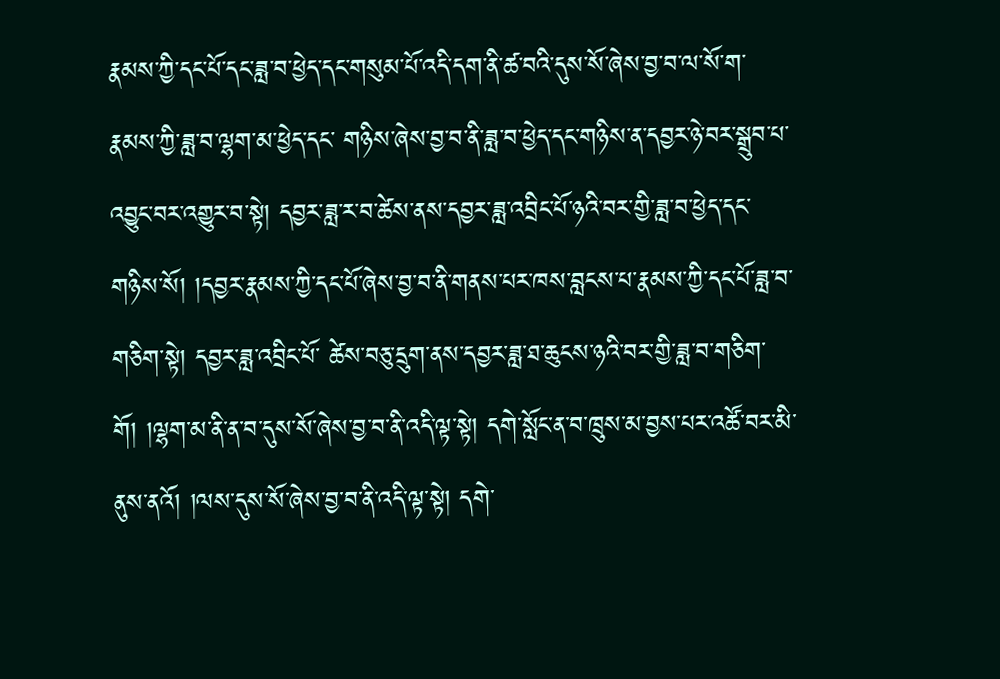རྣམས་ཀྱི་དང་པོ་དང་ཟླ་བ་ཕྱེད་དང་གསུམ་པོ་འདི་དག་ནི་ཚ་བའི་དུས་སོ་ཞེས་བྱ་བ་ལ་སོ་ག་རྣམས་ཀྱི་ཟླ་བ་ལྷག་མ་ཕྱེད་དང་ གཉིས་ཞེས་བྱ་བ་ནི་ཟླ་བ་ཕྱེད་དང་གཉིས་ན་དབྱར་ཉེ་བར་སྒྲུབ་པ་འབྱུང་བར་འགྱུར་བ་སྟེ། དབྱར་ཟླ་ར་བ་ཚེས་ནས་དབྱར་ཟླ་འབྲིང་པོ་ཉའི་བར་གྱི་ཟླ་བ་ཕྱེད་དང་གཉིས་སོ། །དབྱར་རྣམས་ཀྱི་དང་པོ་ཞེས་བྱ་བ་ནི་གནས་པར་ཁས་བླངས་པ་རྣམས་ཀྱི་དང་པོ་ཟླ་བ་གཅིག་སྟེ། དབྱར་ཟླ་འབྲིང་པོ་ ཚེས་བཅུ་དྲུག་ནས་དབྱར་ཟླ་ཐ་ཆུངས་ཉའི་བར་གྱི་ཟླ་བ་གཅིག་གོ། །ལྷག་མ་ནི་ན་བ་དུས་སོ་ཞེས་བྱ་བ་ནི་འདི་ལྟ་སྟེ། དགེ་སློང་ན་བ་ཁྲུས་མ་བྱས་པར་འཚོ་བར་མི་ནུས་ནའོ། །ལས་དུས་སོ་ཞེས་བྱ་བ་ནི་འདི་ལྟ་སྟེ། དགེ་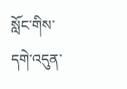སློང་གིས་དགེ་འདུན་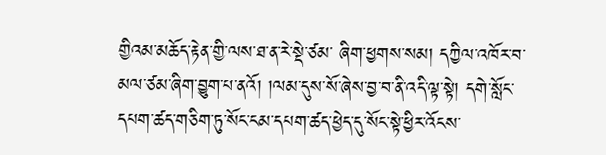གྱིའམ་མཆོད་རྟེན་གྱི་ལས་ཐ་ན་རེ་སྡེ་ཙམ་ ཞིག་ཕྱགས་སམ། དཀྱིལ་འཁོར་བ་མལ་ཙམ་ཞིག་བྱུག་པ་ནའོ། །ལམ་དུས་སོ་ཞེས་བྱ་བ་ནི་འདི་ལྟ་སྟེ། དགེ་སློང་དཔག་ཚད་གཅིག་ཏུ་སོང་ངམ་དཔག་ཚད་ཕྱེད་དུ་སོང་སྟེ་ཕྱིར་འོངས་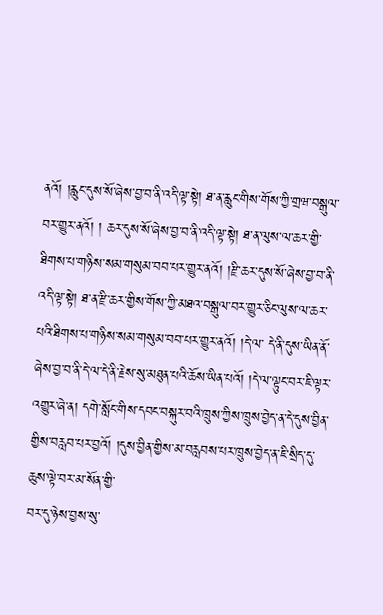ནའོ། །རླུང་དུས་སོ་ཞེས་བྱ་བ་ནི་འདི་ལྟ་སྟེ། ཐ་ན་རླུང་གིས་གོས་ཀྱི་གྲཝ་བསྒུལ་བར་གྱུར་ནའོ། ། ཆར་དུས་སོ་ཞེས་བྱ་བ་ནི་འདི་ལྟ་སྟེ། ཐ་ན་ལུས་ལ་ཆར་གྱི་ཐིགས་པ་གཉིས་སམ་གསུམ་བབ་པར་གྱུར་ནའོ། །རྫི་ཆར་དུས་སོ་ཞེས་བྱ་བ་ནི་འདི་ལྟ་སྟེ། ཐ་ན་རྫི་ཆར་གྱིས་གོས་ཀྱི་མཐའ་བསྒུལ་བར་གྱུར་ཅིང་ལུས་ལ་ཆར་པའི་ཐིགས་པ་གཉིས་སམ་གསུམ་བབ་པར་གྱུར་ནའོ། །དེ་ལ་ དེ་ནི་དུས་ཡིན་ནོ་ཞེས་བྱ་བ་ནི་དེ་ལ་དེ་ནི་རྗེས་སུ་མཐུན་པའི་ཆོས་ཡིན་པའོ། །དེ་ལ་ལྟུང་བར་ཇི་ལྟར་འགྱུར་ཞེ་ན། དགེ་སློང་གིས་དབང་བསྐུར་བའི་ཁྲུས་ཀྱིས་ཁྲུས་བྱེད་ན་དེ་དུས་བྱིན་གྱིས་བརླབ་པར་བྱའོ། །དུས་བྱིན་གྱིས་མ་བརླབས་པར་ཁྲུས་བྱེད་ན་ཇི་སྲིད་དུ་ཆུས་ལྟེ་བར་མ་སོན་གྱི་
བར་དུ་ཉེས་བྱས་སུ་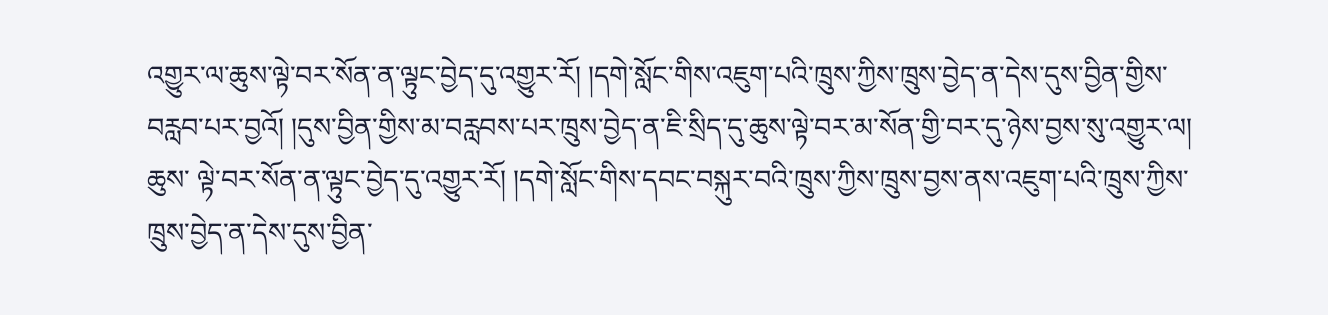འགྱུར་ལ་ཆུས་ལྟེ་བར་སོན་ན་ལྟུང་བྱེད་དུ་འགྱུར་རོ། །དགེ་སློང་གིས་འཇུག་པའི་ཁྲུས་ཀྱིས་ཁྲུས་བྱེད་ན་དེས་དུས་བྱིན་གྱིས་བརླབ་པར་བྱའོ། །དུས་བྱིན་གྱིས་མ་བརླབས་པར་ཁྲུས་བྱེད་ན་ཇི་སྲིད་དུ་ཆུས་ལྟེ་བར་མ་སོན་གྱི་བར་དུ་ཉེས་བྱས་སུ་འགྱུར་ལ། ཆུས་ ལྟེ་བར་སོན་ན་ལྟུང་བྱེད་དུ་འགྱུར་རོ། །དགེ་སློང་གིས་དབང་བསྐུར་བའི་ཁྲུས་ཀྱིས་ཁྲུས་བྱས་ནས་འཇུག་པའི་ཁྲུས་ཀྱིས་ཁྲུས་བྱེད་ན་དེས་དུས་བྱིན་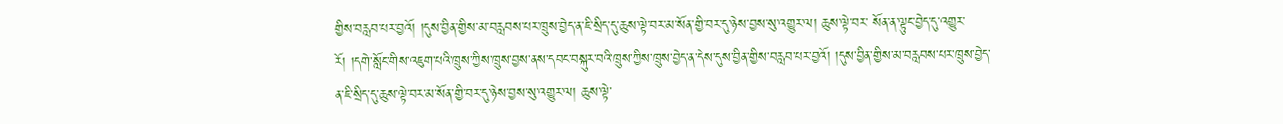གྱིས་བརླབ་པར་བྱའོ། །དུས་བྱིན་གྱིས་མ་བརླབས་པར་ཁྲུས་བྱེད་ན་ཇི་སྲིད་དུ་ཆུས་ལྟེ་བར་མ་སོན་གྱི་བར་དུ་ཉེས་བྱས་སུ་འགྱུར་ལ། ཆུས་ལྟེ་བར་ སོན་ན་ལྟུང་བྱེད་དུ་འགྱུར་རོ། །དགེ་སློང་གིས་འཇུག་པའི་ཁྲུས་ཀྱིས་ཁྲུས་བྱས་ནས་དབང་བསྐུར་བའི་ཁྲུས་ཀྱིས་ཁྲུས་བྱེད་ན་དེས་དུས་བྱིན་གྱིས་བརླབ་པར་བྱའོ། །དུས་བྱིན་གྱིས་མ་བརླབས་པར་ཁྲུས་བྱེད་ན་ཇི་སྲིད་དུ་ཆུས་ལྟེ་བར་མ་སོན་གྱི་བར་དུ་ཉེས་བྱས་སུ་འགྱུར་ལ། ཆུས་ལྟེ་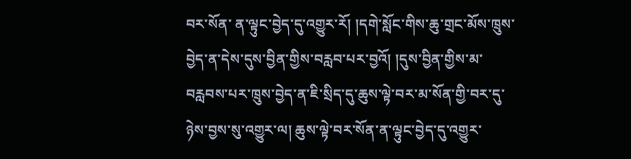བར་སོན་ ན་ལྟུང་བྱེད་དུ་འགྱུར་རོ། །དགེ་སློང་གིས་ཆུ་གྲང་མོས་ཁྲུས་བྱེད་ན་དེས་དུས་བྱིན་གྱིས་བརླབ་པར་བྱའོ། །དུས་བྱིན་གྱིས་མ་བརླབས་པར་ཁྲུས་བྱེད་ན་ཇི་སྲིད་དུ་ཆུས་ལྟེ་བར་མ་སོན་གྱི་བར་དུ་ཉེས་བྱས་སུ་འགྱུར་ལ། ཆུས་ལྟེ་བར་སོན་ན་ལྟུང་བྱེད་དུ་འགྱུར་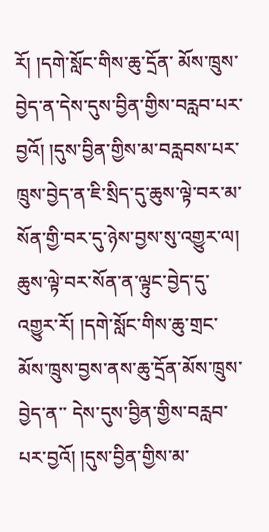རོ། །དགེ་སློང་གིས་ཆུ་དྲོན་ མོས་ཁྲུས་བྱེད་ན་དེས་དུས་བྱིན་གྱིས་བརླབ་པར་བྱའོ། །དུས་བྱིན་གྱིས་མ་བརླབས་པར་ཁྲུས་བྱེད་ན་ཇི་སྲིད་དུ་ཆུས་ལྟེ་བར་མ་སོན་གྱི་བར་དུ་ཉེས་བྱས་སུ་འགྱུར་ལ། ཆུས་ལྟེ་བར་སོན་ན་ལྟུང་བྱེད་དུ་འགྱུར་རོ། །དགེ་སློང་གིས་ཆུ་གྲང་མོས་ཁྲུས་བྱས་ནས་ཆུ་དྲོན་མོས་ཁྲུས་བྱེད་ན་་ དེས་དུས་བྱིན་གྱིས་བརླབ་པར་བྱའོ། །དུས་བྱིན་གྱིས་མ་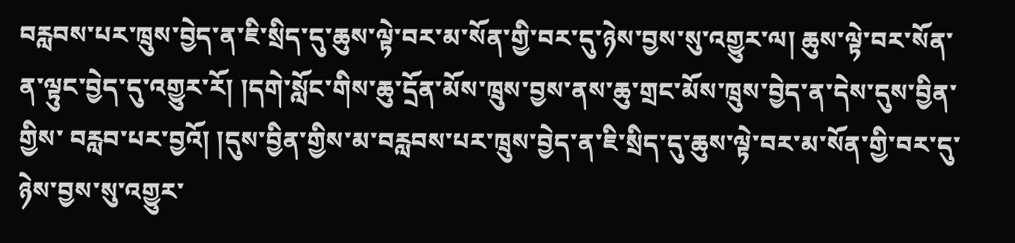བརླབས་པར་ཁྲུས་བྱེད་ན་ཇི་སྲིད་དུ་ཆུས་ལྟེ་བར་མ་སོན་གྱི་བར་དུ་ཉེས་བྱས་སུ་འགྱུར་ལ། ཆུས་ལྟེ་བར་སོན་ན་ལྟུང་བྱེད་དུ་འགྱུར་རོ། །དགེ་སློང་གིས་ཆུ་དྲོན་མོས་ཁྲུས་བྱས་ནས་ཆུ་གྲང་མོས་ཁྲུས་བྱེད་ན་དེས་དུས་བྱིན་གྱིས་ བརླབ་པར་བྱའོ། །དུས་བྱིན་གྱིས་མ་བརླབས་པར་ཁྲུས་བྱེད་ན་ཇི་སྲིད་དུ་ཆུས་ལྟེ་བར་མ་སོན་གྱི་བར་དུ་ཉེས་བྱས་སུ་འགྱུར་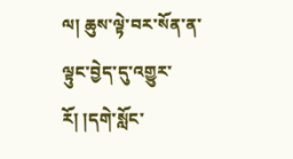ལ། ཆུས་ལྟེ་བར་སོན་ན་ལྟུང་བྱེད་དུ་འགྱུར་རོ། །དགེ་སློང་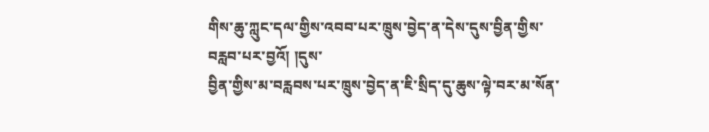གིས་ཆུ་ཀླུང་དལ་གྱིས་འབབ་པར་ཁྲུས་བྱེད་ན་དེས་དུས་བྱིན་གྱིས་བརླབ་པར་བྱའོ། །དུས་
བྱིན་གྱིས་མ་བརླབས་པར་ཁྲུས་བྱེད་ན་ཇི་སྲིད་དུ་ཆུས་ལྟེ་བར་མ་སོན་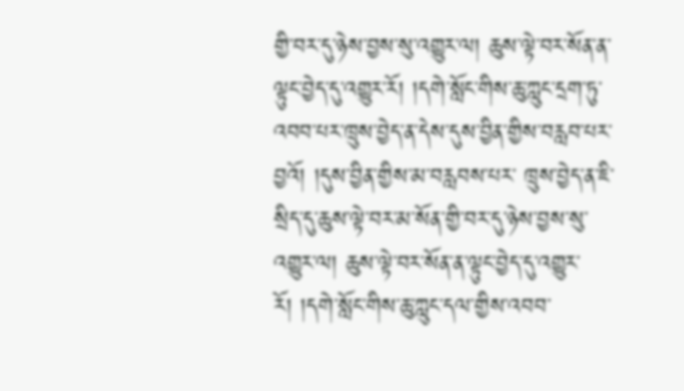གྱི་བར་དུ་ཉེས་བྱས་སུ་འགྱུར་ལ། ཆུས་ལྟེ་བར་སོན་ན་ལྟུང་བྱེད་དུ་འགྱུར་རོ། །དགེ་སློང་གིས་ཆུ་ཀླུང་དྲག་ཏུ་འབབ་པར་ཁྲུས་བྱེད་ན་དེས་དུས་བྱིན་གྱིས་བརླབ་པར་བྱའོ། །དུས་བྱིན་གྱིས་མ་བརླབས་པར་ ཁྲུས་བྱེད་ན་ཇི་སྲིད་དུ་ཆུས་ལྟེ་བར་མ་སོན་གྱི་བར་དུ་ཉེས་བྱས་སུ་འགྱུར་ལ། ཆུས་ལྟེ་བར་སོན་ན་ལྟུང་བྱེད་དུ་འགྱུར་རོ། །དགེ་སློང་གིས་ཆུ་ཀླུང་དལ་གྱིས་འབབ་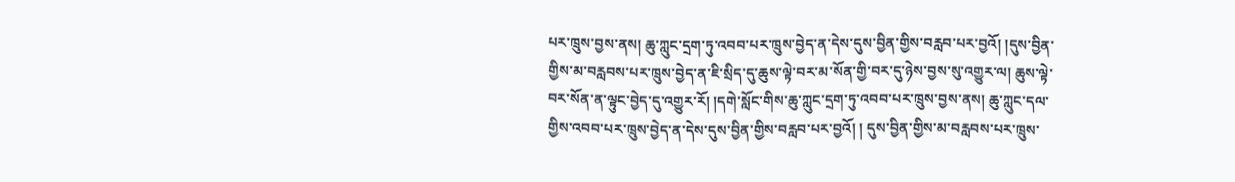པར་ཁྲུས་བྱས་ནས། ཆུ་ཀླུང་དྲག་ཏུ་འབབ་པར་ཁྲུས་བྱེད་ན་དེས་དུས་བྱིན་གྱིས་བརླབ་པར་བྱའོ། །དུས་བྱིན་ གྱིས་མ་བརླབས་པར་ཁྲུས་བྱེད་ན་ཇི་སྲིད་དུ་ཆུས་ལྟེ་བར་མ་སོན་གྱི་བར་དུ་ཉེས་བྱས་སུ་འགྱུར་ལ། ཆུས་ལྟེ་བར་སོན་ན་ལྟུང་བྱེད་དུ་འགྱུར་རོ། །དགེ་སློང་གིས་ཆུ་ཀླུང་དྲག་ཏུ་འབབ་པར་ཁྲུས་བྱས་ནས། ཆུ་ཀླུང་དལ་གྱིས་འབབ་པར་ཁྲུས་བྱེད་ན་དེས་དུས་བྱིན་གྱིས་བརླབ་པར་བྱའོ། ། དུས་བྱིན་གྱིས་མ་བརླབས་པར་ཁྲུས་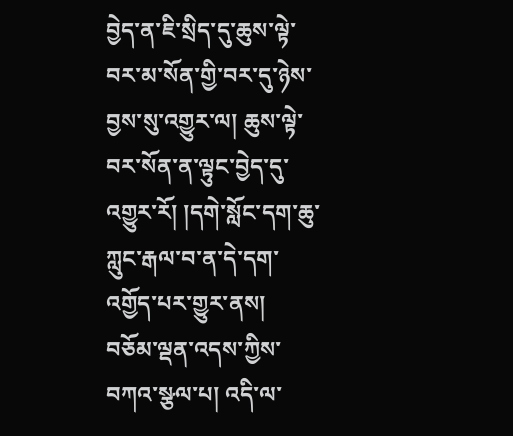བྱེད་ན་ཇི་སྲིད་དུ་ཆུས་ལྟེ་བར་མ་སོན་གྱི་བར་དུ་ཉེས་བྱས་སུ་འགྱུར་ལ། ཆུས་ལྟེ་བར་སོན་ན་ལྟུང་བྱེད་དུ་འགྱུར་རོ། །དགེ་སློང་དག་ཆུ་ཀླུང་རྒལ་བ་ན་དེ་དག་འགྱོད་པར་གྱུར་ནས། བཅོམ་ལྡན་འདས་ཀྱིས་བཀའ་སྩལ་པ། འདི་ལ་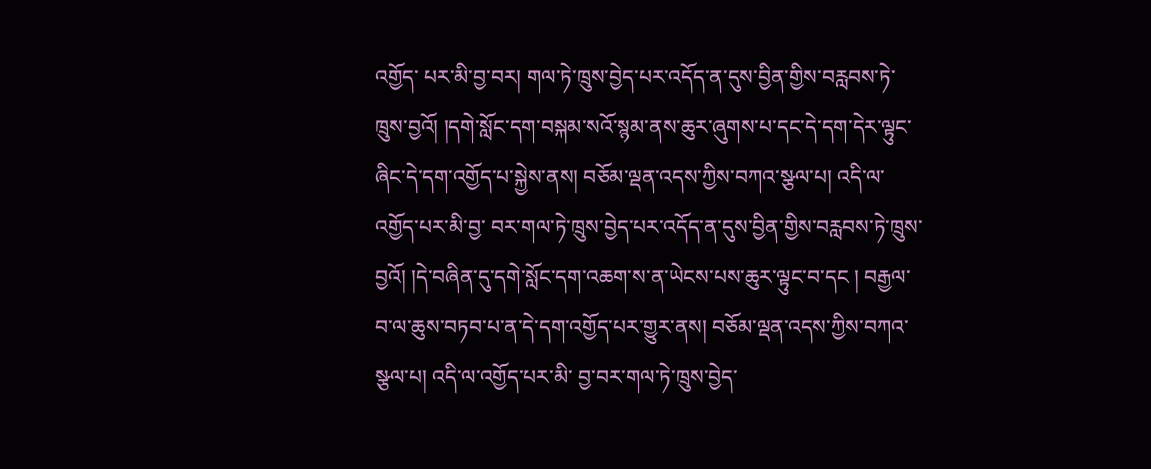འགྱོད་ པར་མི་བྱ་བར། གལ་ཏེ་ཁྲུས་བྱེད་པར་འདོད་ན་དུས་བྱིན་གྱིས་བརླབས་ཏེ་ཁྲུས་བྱའོ། །དགེ་སློང་དག་བསྐམ་སའོ་སྙམ་ནས་ཆུར་ཞུགས་པ་དང་དེ་དག་དེར་ལྟུང་ཞིང་དེ་དག་འགྱོད་པ་སྐྱེས་ནས། བཅོམ་ལྡན་འདས་ཀྱིས་བཀའ་སྩལ་པ། འདི་ལ་འགྱོད་པར་མི་བྱ་ བར་གལ་ཏེ་ཁྲུས་བྱེད་པར་འདོད་ན་དུས་བྱིན་གྱིས་བརླབས་ཏེ་ཁྲུས་བྱའོ། །དེ་བཞིན་དུ་དགེ་སློང་དག་འཆག་ས་ན་ཡེངས་པས་ཆུར་ལྟུང་བ་དང ། བརྒྱལ་བ་ལ་ཆུས་བཏབ་པ་ན་དེ་དག་འགྱོད་པར་གྱུར་ནས། བཅོམ་ལྡན་འདས་ཀྱིས་བཀའ་སྩལ་པ། འདི་ལ་འགྱོད་པར་མི་ བྱ་བར་གལ་ཏེ་ཁྲུས་བྱེད་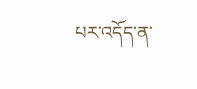པར་འདོད་ན་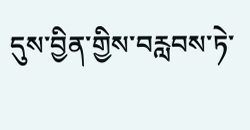དུས་བྱིན་གྱིས་བརླབས་ཏེ་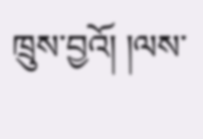ཁྲུས་བྱའོ། །ལས་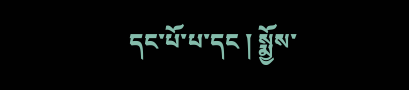དང་པོ་པ་དང ། སྨྱོས་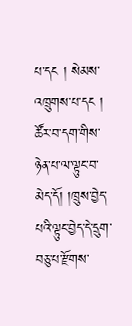པ་དང ། སེམས་འཁྲུགས་པ་དང ། ཚོར་བ་དག་གིས་ཉེན་པ་ལ་ལྟུང་བ་མེད་དོ། །ཁྲུས་བྱེད་པའི་ལྟུང་བྱེད་དེ་དྲུག་བཅུ་པ་རྫོགས་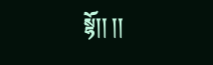སྷོ།། །།